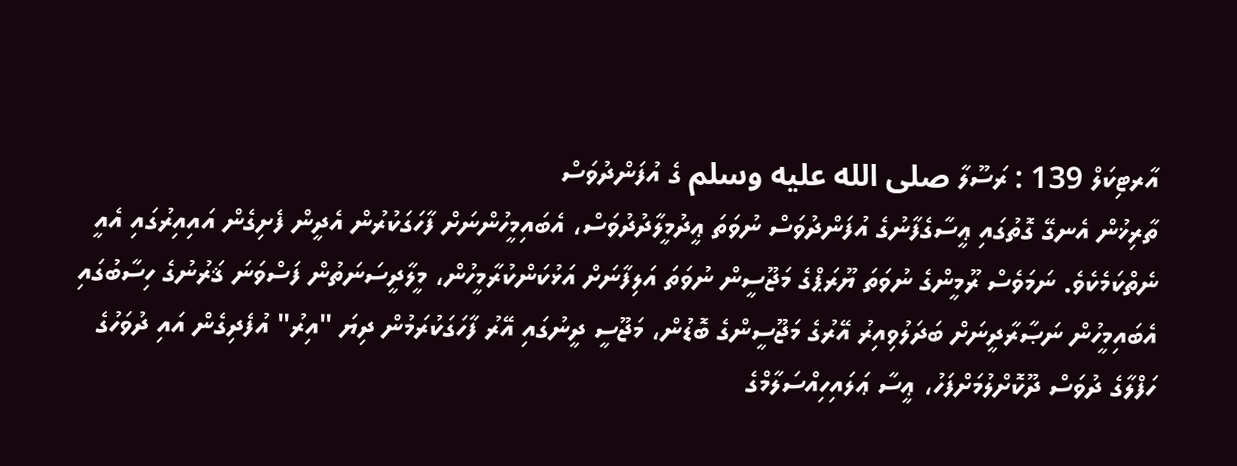އާރޓިކަލް 139 : ރަސޫލާ صلى الله عليه وسلم ގެ އުފަންދުވަސް
ތާރިޚުން އެނގޭ ގޮތުގައި ޢީސާގެފާނުގެ އުފަންދުވަސް ނުވަތަ ޢީދުމީލާދުދުވަސް، އެބައިމީހުންނަށް ފާހަގަކުރުން އެދީން ފެށިގެން އައިއިރުގައި އެއީ ނެތްކަމެކެވެ. ނަމަވެސް ރޫމީންގެ ނުވަތަ ޔޫރަޕްގެ މަޖޫސީން ނުވަތަ އަލިފާނަށް އަޅުކަންކުރާމީހުން، މީލާދީސަނަތުން ފަސްވަނަ ޤަރުނުގެ ހިސާބުގައި އެބައިމީހުން ނަޞާރާދީނަށް ބަދަލުވިއިރު އޭރުގެ މަޖޫސީންގެ ބޮޑުން، މަޖޫސީ ދީނުގައި އޭރު ފާހަގަކުރަމުން ދިޔަ "އިރު" އުފެދިގެން އައި ދުވަހުގެ ހަފްލާގެ ދުވަސް ދޫކޮށްލުމަށްފަހު، ޢީސާ ޢަލައިހިއްސަލާމްގެ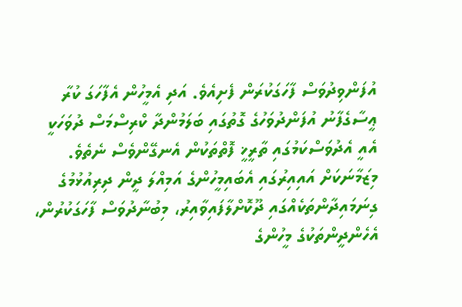އުފަންވިދުވަސް ފާހަގަކުރަން ފެށިއެވެ. އަދި އެމީހުން އެފާހަގަ ކުރާ ޢީސާގެފާނު އުފަންދުވަހުގެ ގޮތުގައި ބަލަމުންދާ ކްރިސްމަސް ދުވަހަކީ އެއީ އެދުވަސްކަމުގައި ތާރީޚީ ފޮތްތަކުން އެނގޭންވެސް ނެތެވެ. މިޒަމާނަކަށް އައިއިރުގައި އެބައިމީހުންގެ އަމިއްލަ ދީން ދިރިއުޅުމުގެ ގިނަމައިދާންތަކެއްގައި ދޫކޮށްލާފައިވާއިރު، މިބުނާދުވަސް ފާހަގަކުރުން، އެހެންދީންތަކުގެ މީހުންގެ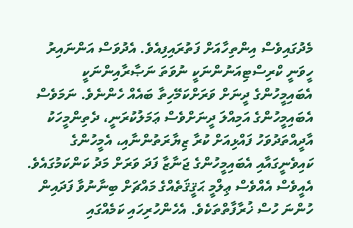މެދުގައިވެސް އިންތިހާއަށް ފަތުރައިފިއެވެ. އެދުވަސް އަންނައިރު ހީވަނީ ކްރިސްޓިއަނުންނަކީ ނުވަތަ ނަޞާރާއިންނަކީ އެބައިމީހުންގެ ދީނަށް ވަރަށްކަމޭހިތާ ބައެއް ހެންނެވެ. ނަމަވެސް އެބައިމީހުންގެ އަމިއްލަ ދީނަށްވެސް ޢަމަލުކުރަނީ، ދެތިންމީހަކު އާދީއްތަދުވަހު ފައްޅިއަށް ކުރާ ޒިޔާރަތުންނާއި، އެމީހުންގެ ކައިވެނީގައާއި އެބައިމީހުންގެ ޖަނާޒާ ފަދަ ވަރަށް މަދު ކަންކަމުގައެވެ. އެއީވެސް އެއްވެސް ޢިލްމީ ޙަޤީޤަތެއްގެ މައްޗަށް ބިނާނުވާ ފަދައިން ހުންނަ ހުސް ޚުރާފާތްތަކެވެ. އެހެންހުރިހައި ކަމެއްގައި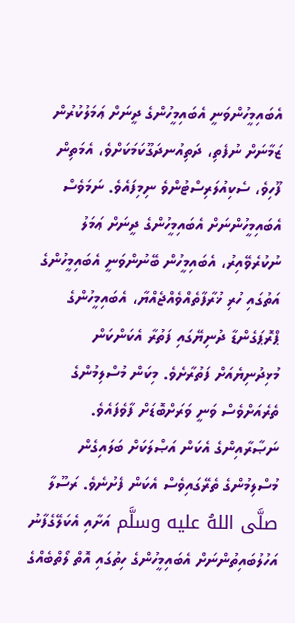އެބައިމީހުންވަނީ އެބައިމީހުންގެ ދީނަށް ޢަމަލުކުރުން ޒަމާނަށް ނުފެތި، ދަތިއުނދަގޫކަމަކަށްވެ، އެމަތިން ފޫހިވެ، ސެކިއުލަރިސްޓުންވެ ނިމިފައެވެ. ނަމަވެސް އެބައިމީހުންނަށް އެބައިމީހުންގެ ދީނަށް ޢަމަލު ނުކުރެވޭއިރު، އެބައިމީހުން ބޭނުންވަނީ އެބައިމީހުންގެ އަތުގައި ހުރި ޚުރާފާތެއްވެއްޖެއްޔާ، އެބައިމީހުންގެ ޕްރޮޕަގެންޑާ ދުނިޔޭގައި ފަތުރާ އެކަންކަން މުޅިދުނިޔެއަށް ފަތުރާށެވެ. މިކަން މުސްލިމުންގެ ތެރެއަށްވެސް ވަނީ ވަރަށްބޮޑަށް ފާވެފައެވެ.
ނަޞާރާއިންގެ އެކަން އަޞްލަކަށް ބަލައިގެން މުސްލިމުންގެ ތެރޭގައިވެސް އެކަން ފެށުނެވެ. ރަސޫލާ صلَّى اللهُ عليه وسلَّم އަށާއި އެކަލޭގެފާނު އަހުލުބައިތުންނަށް އެބައިމީހުންގެ ހިތުގައި އޮތް ލޯތްބެއްގެ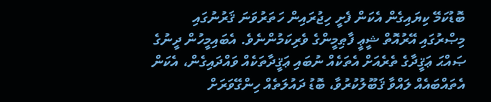ބޮޑުކަމޭ ކިޔައިގެން އެކަން ފެށީ ހިޖުރައިން ހަތަރުވަނަ ޤަރުނުގައި މިޞްރުގައި އޭރުއޮތް ޝީޢީ ފާޠިމީންގެ ވެރިކަމުންނެވެ. އެބައިމީހުން ދީނުގެ ޞައްޙަ ޢަޤީދާގެ ތެރެއަށް އެތަކެއް ނުބައި ޢަޤީދާތަކެއް ވައްދައިގެން، އެކަން އެތައްބައެއް ލައްވާ ޤަބޫލުކުރުވާ، ބޮޑު ދައުލަތެއް ހިންގޭވަރަށް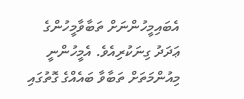އެބައިމީހުންނަށް ތަބާވާމީހުންގެ ޢަދަދު ގިނަކުރިއެވެ. އެމީހުންނީ މިއުންމަތަށް ތަބާވާ ބައެއްގެ ގޮތުގައި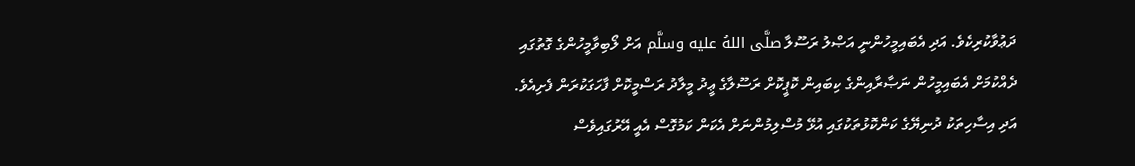ދަޢުވާކުރިކެވެ. އަދި އެބައިމީހުންނީ އަޞްލު ރަސޫލާ صلَّى اللهُ عليه وسلَّم އަށް ލޯބިވާމީހުންގެ ގޮތުގައި ދެއްކުމަށް އެބައިމީހުން ނަޞާރާއިންގެ ކިބައިން ކޮޕީކޮށް ރަސޫލާގެ ޢީދު މީލާދު ރަސްމީކޮށް ފާހަގަކުރަން ފެށިއެވެ. އަދި އިސާހިތަކު ދުނިޔޭގެ ކަންކޮޅުތަކުގައި އުޅޭ މުސްލިމުންނަށް އެކަން ކަމުގޮސް އެއީ އޭރުގައިވެސް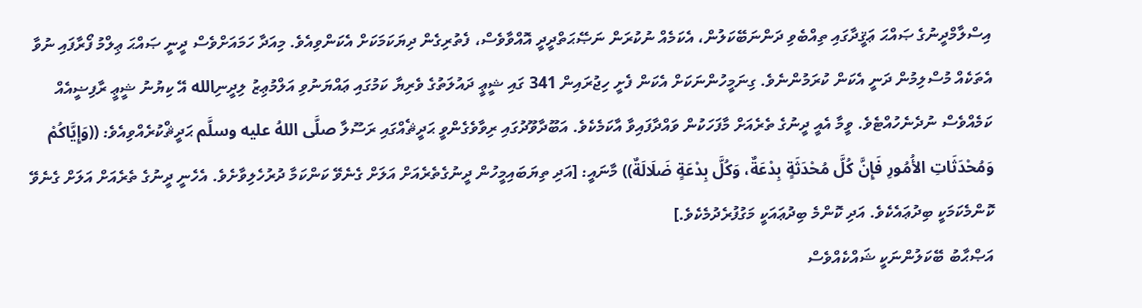އިސްލާމްދީނުގެ ޞައްޙަ ޢަޤީދާގައި ތިއްބެވި ދަންނަބޭކަލުން، އެކަމެއް ނުކުރަން ނަޞޭޙަތްދީދީ އޮއްވާވެސް، ފެތުރިގެން ދިޔަކަމަކަށް އެކަންވިއެވެ. މިއަދާ ހަމައަށްވެސް ދީނީ ޞައްޙަ ޢިލްމު ފޯރާފައި ނުވާ އެތަކެއް މުސްލިމުން ދަނީ އެކަން ކުރަމުންނެވެ. ގިނަމީހުންނަކަށް އެކަން ފެށީ ހިޖުރައިން 341 ގައި ޝީޢީ ދައުލަތުގެ ވެރިޔާ ކަމުގައި ޢައްޔަނުވި އަލްމުޢިޒު ލިދީނިالله އޭ ކިޔުނު ޝީޢީ ރާފިޟީއެއް ކަމެއްވެސް ނުދެނެހުއްޓެވެ. ވީމާ އެއީ ދީނުގެ ތެރެއަށް މާފަހަކުން ވައްދާފައިވާ އާކަމެކެވެ. އަބޫދާވޫދުގައި ރިވާވެގެންވީ ޙަދީޘެއްގައި ރަސޫލާ صلَّى اللهُ عليه وسلَّم ޙަދީޘްކުރެއްވިއެވެ: ((وَإِيَّاكُمْ وَمُحْدَثَاتِ الأُمُورِ فَإِنَّ كُلَّ مُحْدَثَةٍ بِدْعَةٌ، وَكُلَّ بِدْعَةٍ ضَلَالَةٌ)) މާނައީ: [އަދި ތިޔަބައިމީހުން ދީނުގެތެރެއަށް އަލަށް ގެނެވޭ ކަންކަމާ ދުރުހެލިވާށެވެ. އެހެނީ ދީނުގެ ތެރެއަށް އަލަށް ގެނެވޭ ކޮންމެކަމަކީ ބިދުޢައެކެވެ. އަދި ކޮންމެ ބިދުޢައަކީ މަގުފުރެދުމެކެވެ.]
އަޞްޙާބު ބޭކަލުންނަކީ ޝައްކެއްވެސް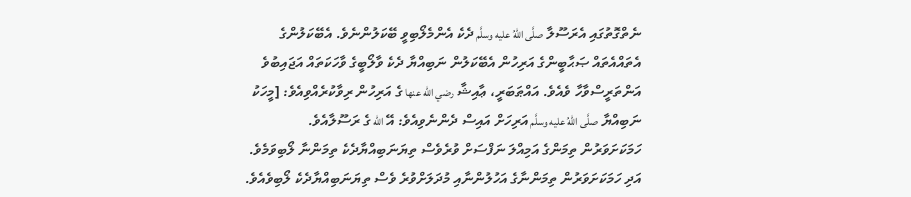ނެތްގޮތުގައި އެރަސޫލާ صلَّى اللهُ عليه وسلَّم ދެކެ އެންމެލޯބިވީ ބޭކަލުންނެވެ. އެބޭކަލުންގެ އެތައްއެތައް ޞަޙާބީންގެ އަރިހުން އެބޭކަލުން ނަބިއްޔާ ދެކެ ވާލޯބީގެ ވާހަކަތައް އަޖައިބުވެ އަންތަރީސްވާހާ ވެއެވެ. އައްޠަބަރީ، ޢާއިޝާ رضي الله عنها ގެ އަރިހުން ރިވާކުރެއްވިއެވެ: [މީހަކު ނަބިއްޔާ صلَّى اللهُ عليه وسلَّم އަރިހަށް އައިސް ދެންނެވިއެވެ: އޭ الله ގެ ރަސޫލާއެވެ. ހަމަކަށަވަރުން ތިމަންގެ އަމިއްލަ ނަފްސަށް ވުރެވެސް ތިޔަނަބިއްޔާދެކެ ތިމަންނާ ލޯބިވަމެވެ. އަދި ހަމަކަށަވަރުން ތިމަންނާގެ އަހުލުންނާއި މުދަލަށްވުރެ ވެސް ތިޔަނަބިއްޔާދެކެ ލޯބިވެއެވެ.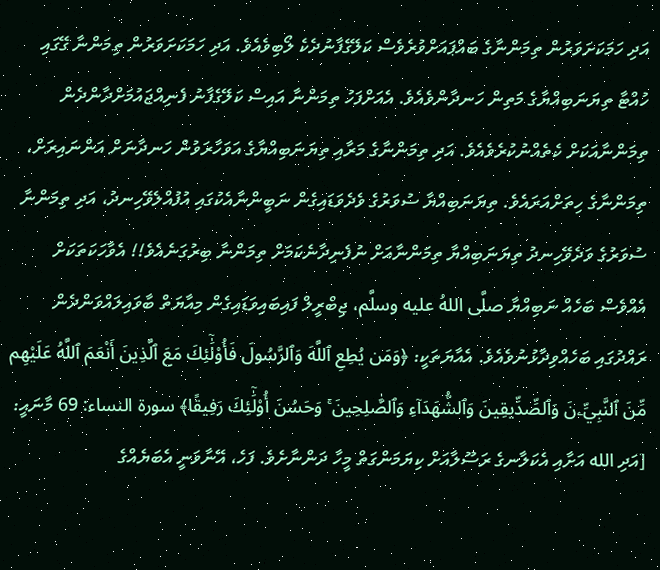އަދި ހަމަކަށަވަރުން ތިމަންނާގެ ބައްޕައަށްވުރެވެސް ކަލޭގެފާނުދެކެ ލޯބިވެއެވެ. އަދި ހަމަކަށަވަރުން ތިމަންނާ ގޭގައި ހުއްޓާ ތިޔަނަބިއްޔާގެ މަތިން ހަނދާންވެއެވެ. އެއަށްފަހު ތިމަންނާ އައިސް ކަލޭގެފާނު ފެނިއްޖައުމަށްދާންދެން ތިމަންނާއަކަށް ކެތެއްނުކުރެވެއެވެ. އަދި ތިމަންނާގެ މަރާއި ތިޔަނަބިއްޔާގެ އަވަހާރަވުން ހަނދާނަށް އަންނައިރަށް، ތިމަންނާގެ ހިތަށްއަރައެވެ. ތިޔަނަބިއްޔާ ސުވަރުގެ ވެދެވަޑައިގެން ނަބީންނާއެކުގައި އުފުއްލެވޭހިނދު، އަދި ތިމަންނާ ސުވަރުގެ ވަދެވޭހިނދު ތިޔަނަބިއްޔާ ތިމަންނާއަށް ނުފެނިދާނެކަމަށް ތިމަންނާ ބިރުގަނެއެވެ!! އެވާހަކަތަކަށް އެއްވެސް ބަހެއް ނަބިއްޔާ صلَّى اللهُ عليه وسلَّم، ޖިބްރީލް ފައިބައިވަޑައިގެން މިއާޔަތް ބާވައިލައްވަންދެން ރައްދުގައި ބަހެއްވިދާޅުނުވެއެވެ. އެއާޔަތަކީ: ﴿وَمَن يُطِعِ ٱللَّهَ وَٱلرَّسُولَ فَأُوْلَٰٓئِكَ مَعَ ٱلَّذِينَ أَنْعَمَ ٱللَّهُ عَلَيْهِم مِّنَ ٱلنَّبِيِّۦنَ وَٱلصِّدِّيقِينَ وَٱلشُّهَدَآءِ وَٱلصَّٰلِحِينَ ۚ وَحَسُنَ أُوْلَٰٓئِكَ رَفِيقًا﴾ سورة النساء: 69 މާނައީ: [އަދި الله އަށާއި އެކަލާނގެ ރަސޫލާއަށް ކިޔަމަންގަތް މީހާ ދަންނާށެވެ. ފަހެ، އޭނާވަނީ އެބަޔެއްގެ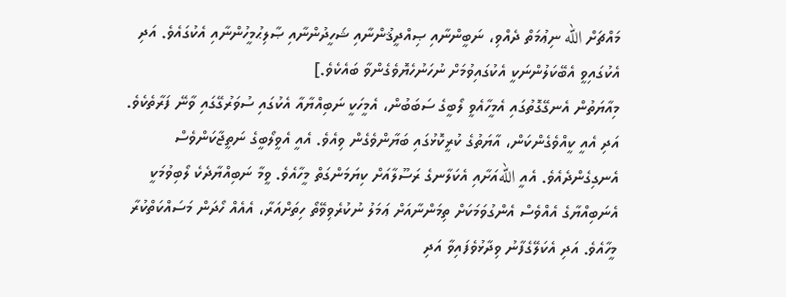މައްޗަށް الله ނިޢުމަތް ދެއްވި، ނަބީންނާއި ޞިއްދީޤުންނާއި ޝަހީދުންނާއި ޞާލިޙުމީހުންނާއި އެކުގައެވެ. އަދި އެކުގައިވީ އެބޭކަލުންނަކީ އެކުގައިވުމަށް ނުހަނުހެޔޮވެގެންވާ ބައެކެވެ.]
މިއާޔަތުން އެނގޭގޮތުގައި އެމީހާއެވީ ލޯބީގެ ސަބަބުން، އެމީހަކީ ނަބިއްޔާއާ އެކުގައި ސުވަރުގޭގައި ވާނޭ ފަރާތެކެވެ. އަދި އެއީ ކީއްވެގެންކަން، އާޔަތުގެ ކުރީކޮޅުގައި ބަޔާންވެގެން ވިއެވެ. އެއީ އެވީލޯބީގެ ނަތީޖާކަންވެސް އެނގިގެންދެއެވެ. އެއީ اللهއަށާއި އެކަލާނގެ ރަސޫލާއަށް ކިޔަމަންގަތް މީހާއެވެ. ވީމާ ނަބިއްޔާދެކެ ލޯބިވުމަކީ އެނަބިއްޔާގެ އެއްވެސް އެންގުވަމަކަށް ތިމަންނާއަށް ޢަމަލު ނުކުރެވިވޭތޯ ހިތަށްއަރާ، އެއެއް ހޯދަން މަސައްކަތްކުރާ މީހާއެވެ. އަދި އެކަލޭގެފާނު ވިދާޅުވެފައިވާ އަދި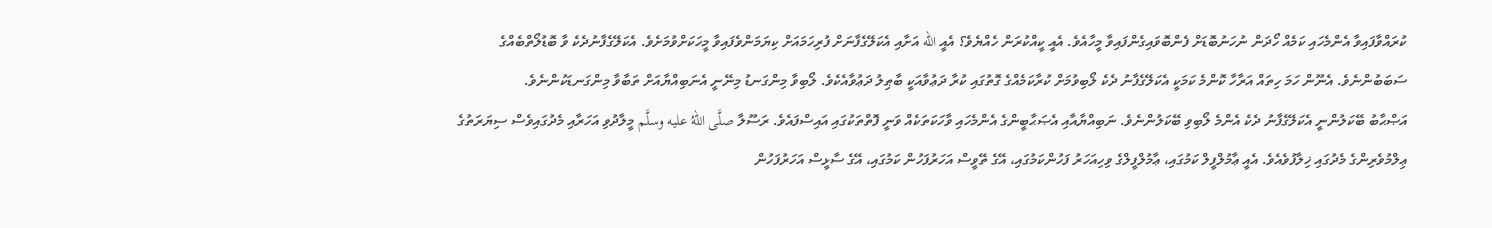ކުރައްވާފައިވާ އެންމެހައި ކަމެއް ހޯދަން ނުހަނުބޮޑަށް ފެންބޮވައިގެންފައިވާ މީހާއެވެ. އެއީ ކީއްކުރަން ހެއްޔެވެ؟ އެއީ الله އަށާއި އެކަލޭގެފާނަށް ފުރިހަމައަށް ކިޔަމަންވެފައިވާ މީހަކަށްވުމަށެވެ. އެކަލޭގެފާނުދެކެ ވާ ބޮޑުލޯތްބެއްގެ ސަބަބުންނެވެ. އެނޫން ހަމަ ހިތައް އަރާހާ ކޮންމެ ކަމަކީ އެކަލޭގެފާނު ދެކެ ލޯބިވުމަށް ކުރާކަމެއްގެ ގޮތުގައި ކުރާ ދަޢުވާއަކީ ބާޠިލު ދަޢުވާއެކެވެ. ލޯބިވާ މިންގަނޑު މިނޭނީ އެނަބިއްޔާއަށް ތަބާވާ މިންގަނޑަކުންނެވެ.
އަޞްޙާބު ބޭކަލުންނީ އެކަލޭގެފާނު ދެކެ އެންމެ ލޯބިވި ބޭކަލުންނެވެ. ނަބިއްޔާއާއި އެޞަޙާބީންގެ އެންމެހައި ވާހަކަތަކެއް ވަނީ ފޮތްތަކުގައި އައިސްފައެވެ. ރަސޫލާ صلَّى اللهُ عليه وسلَّم މީލާދުވި އަހަރާއި މެދުގައިވެސް ސިޔަރަތުގެ ޢިލްމުވެރިންގެ މެދުގައި ޚިލާފުވެއެވެ. އެއީ ޢާމުލްފީލް ކަމުގައި، ޢާމުލްފީލްގެ ވިހިއަހަރު ފަހުންކަމުގައި، އޭގެ ތޭވީސް އަހަރުފަހުން ކަމުގައި، އޭގެ ސާޅީސް އަހަރުފަހުން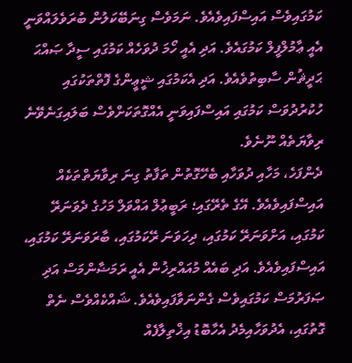ކަމުގައިވެސް އައިސްފައިވެއެވެ. ނަމަވެސް ގިނަބޭކަލުން ބުރަވެލައްވަނީ އެއީ ޢާމުލްފީލް ކަމުގައެވެ. އަދި އެއީ ހޯމަ ދުވަހެއް ކަމުގައި ސީދާ ޞައްޙަ ޙަދީޘުން ސާބިތުވެއެވެ. އަދި އެކަމުގައި ޝީޢީންގެ ފޮތްތަކުގައި ހުކުރުދުވަސް ކަމުގައި އައިސްފައިވަނީ އެއްގޮތަކަށްވެސް ބަލައިގަނެވޭނެ ރިވާޔަތެއް ނޫނެވެ.
ދެންފަހެ، މަހާއި ދުވަހާއި ބެހޭގޮތުން ތަފާތު ގިނަ ރިވާޔަތްތަކެއް އައިސްފައިވެއެވެ. އޭގެ ތެރޭގައި؛ ރަބީޢުލް އައްވަލް މަހުގެ ދެވަނަރޭ ކަމުގައި، އަށްވަނަރޭ ކަމުގައި، ދިހަވަނަ ރޭކަމުގައި، ބާރަވަނަރޭ ކަމުގައި، އައިސްފައިވެއެވެ. އަދި ބައެއް މުއައްރިޚުން އެއީ ރަމަޟާންމަސް އަދި ޞަފަރުމަސް ކަމުގައިވެސް ގެންނަވާފައިވެއެވެ. ޝައްކެއްވެސް ނެތް ގޮތުގައި، އެދުވަހާއިމެދު އެހާބޮޑު އިޚްތިލާފެއް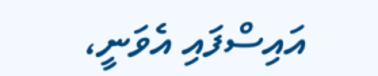އައިސްފައި އެވަނީ،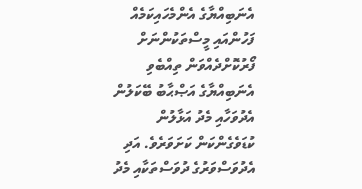އެނަބިއްޔާގެ އެންމެހައިކަމެއް ފަހުންއައި މީސްތަކުންނަށް ފޯރުކޮށްދެއްވަން ތިއްބެވި އެނަބިއްޔާގެ އަޞްޙާބު ބޭކަލުން އެދުވަހާއި މެދު އަޅާލުން ކުޑަވެގެންކަން ކަށަވަރެވެ. އަދި އެދުވަސްވަރުގެ ދުވަސްތަކާއި މެދު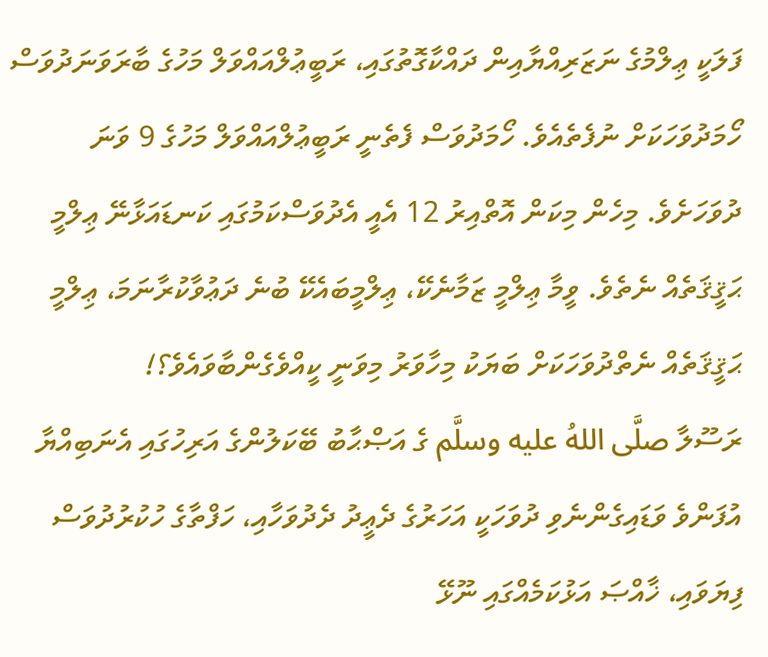ފަލަކީ ޢިލްމުގެ ނަޒަރިއްޔާއިން ދައްކާގޮތުގައި، ރަބީޢުލްއައްވަލް މަހުގެ ބާރަވަނަދުވަސް ހޯމަދުވަހަކަށް ނުފެތެއެވެ. ހޯމަދުވަސް ފެތެނީ ރަބީޢުލްއައްވަލް މަހުގެ 9 ވަނަ ދުވަހަށެވެ. މިހެން މިކަން އޮތްއިރު 12 އެއީ އެދުވަސްކަމުގައި ކަނޑައަޅާނޭ ޢިލްމީ ޙަޤީޤަތެއް ނެތެވެ. ވީމާ ޢިލްމީ ޒަމާނެކޭ، ޢިލްމީބައެކޭ ބުނެ ދަޢުވާކުރާނަމަ، ޢިލްމީ ޙަޤީޤަތެއް ނެތްދުވަހަކަށް ބަޔަކު މިހާވަރު މިވަނީ ކީއްވެގެންބާވައެވެ؟!
ރަސޫލާ صلَّى اللهُ عليه وسلَّم ގެ އަޞްޙާބު ބޭކަލުންގެ އަރިހުގައި އެނަބިއްޔާ އުފަންވެ ވަޑައިގެންނެވި ދުވަހަކީ އަހަރުގެ ދެޢީދު ދެދުވަހާއި، ހަފްތާގެ ހުކުރުދުވަސް ފިޔަވައި، ޚާއްޞަ އަޅުކަމެއްގައި ނޫޅޭ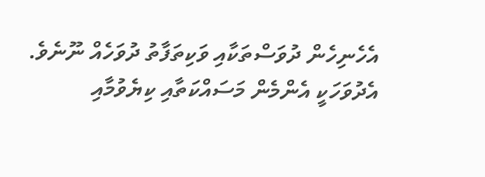އެހެނިހެން ދުވަސްތަކާއި ވަކިތަފާތު ދުވަހެއް ނޫނެވެ. އެދުވަހަކީ އެންމެން މަސައްކަތާއި ކިޔެވުމާއި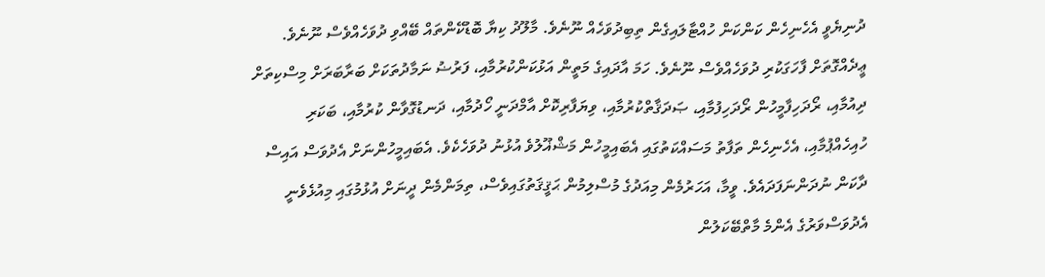ދުނިޔެވީ އެހެނިހެން ކަންކަން ހުއްޓާލައިގެން ތިބިދުވަހެއް ނޫނެވެ. މާލޫދު ކިޔާ ބޮޑުކޭންތައް ބޭއްވި ދުވަހެއްވެސް ނޫނެވެ. ޢީދެއްގޮތަށް ފާހަގަކުރި ދުވަހެއްވެސް ނޫނެވެ. ހަމަ އާދައިގެ މަތީން އަޅުކަންކުރުމާއި، ފަރުޟު ނަމާދުތަކަށް ބަރާބަރަށް މިސްކިތަށް ދިއުމާއި، ރޯދަހިފާމީހުން ރޯދަހިފުމާއި، ޞަދަޤާތްކުރުމާއި، ވިޔަފާރިކޮށް އާމްދަނީ ހޯދުމާއި، ދަނޑުގޮވާން ކުރުމާއި، ބަކަރި ހުއިހެއްޕުމާއި، އެހެނިހެން ތަފާތު މަސައްކަތުގައި އެބައިމީހުން މަޝްޣޫލުވެ އުޅުނު ދުވަހެކެވެ. އެބައިމީހުންނަށް އެދުވަސް އައިސް ދާކަން ނުދަންނަފަދައެވެ. ވީމާ، އަހަރުމެން މިއަދުގެ މުސްލިމުން ޙަޤީޤަތުގައިވެސް، ތިމަންމެން ދީނަށް އުޅުމުގައި މިއުޅެވެނީ އެދުވަސްވަރުގެ އެންމެ މާތްބޭކަލުން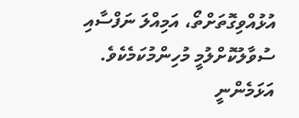އުޅުއްވިގޮތަށްތޯ، އަމިއްލަ ނަފްސާއި ސުވާލުކޮށްލުމީ މުހިންމުކަމެކެވެ.
އަޅަމެންނީ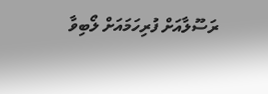ރަސޫލާއަށް ފުރިހަމައަށް ލޯބިވާ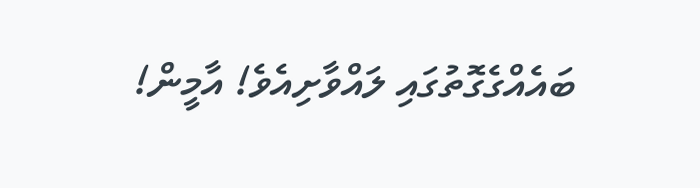ބައެއްގެގޮތުގައި ލައްވާށިއެވެ! އާމީން!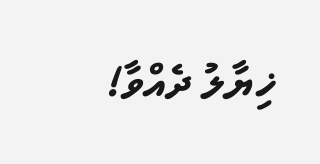ޚިޔާލު ދެއްވާ!